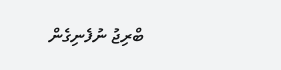ބްރިޖު ނުފެނިގެން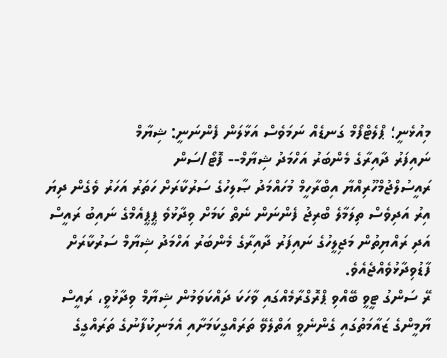މިއުޅެނީ؛ ޕްލެޓްފޯމް ގަނޑެއް ނަމަވެސް އަޅާލަން ފެންނަނީ: ޝިޔާމް
ނައިފަރު ދާއިރާގެ މެންބަރު އަހްމަދު ޝިޔާމް-- ފޮޓޯ/ސަން
ރައީސުލްޖުމްހޫރިއްޔާ އިބްރާހީމް މުހައްމަދު ޞާލިހުގެ ސަރުކާރަށް ހަތަރު އަހަރު ވެގެން ދިޔަ އިރު އަދިވެސް ތިލަމާލެ ބްރިޖު ފެންނަން ނެތް ކަމަށް ވިދާޅުވެ ޕީޕީއެމްގެ ނައިބު ރައީސް އަދި ރައްޔިތުން މަޖިލީހުގެ ނައިފަރު ދާއިރާގެ މެންބަރު އަހްމަދު ޝިޔާމް ސަރުކާރަށް ފާޑުވިދާޅުވެއްޖެއެވެ.
ރޭ ސަންގު ޓީވީ ބޭއްވި ޕްރޮގްރާމެއްގައި ވާހަކަ ދައްކަވަމުން ޝިޔާމް ވިދާޅުވީ، ރައީސް ޔާމީންގެ ޒައާމަތުގައި ގެންނެވީ އަތްލެވޭ ތަރައްގީކަމަށާއި އެމަނިކުފާނުގެ ތަރައްގީގެ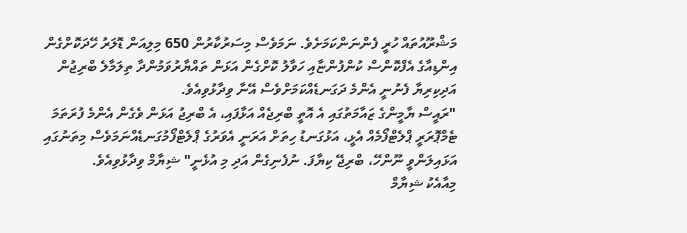މަޝްރޫއުތައް ހުރީ ފެންނަންކަމަށެވެ. ނަމަވެސް މިސަރުކާރުން 650 މިލިއަން ޑޮލަރު ހޭދަކޮށްގެން އިންޑިއާގެ އެފްކޮންސް ކުންފުންޏާއި ހަވާލު ކޮށްގެން އަޅަން ތައްޔާރުވަމުންދާ ތިލަމާލެ ބްރިޖުން އަދިކިރިޔާ ފެނުނީ އެންމެ ދަގަނޑެއްކަމަށްވެސް އޭނާ ވިދާޅުވިއެވެ.
"ރައީސް ޔާމީންގެ ޒައާމަތުގައި އެ އޮތީ ބްރިޖެއް އަޅާފައި، އެ ބްރިޖު އަޅަން ވެގެން އެންމެ ފުރަތަމަ ޓެމްޕޮރަރީ ޕްލެޓްފޯމެއް އެޅީ، އަޅުގަނޑު ހިތަށް އަރަނީ އެވަރުގެ ޕްލެޓްފޯމުގަނޑެއްނަމަވެސް މިތަނުގައި އަޅައިލަންވީ ނޫންހޭ، ބްރިޖޭ ކިޔާފަ. ނުފެނިގެން އަދި މި އުޅެނީ" ޝިޔާމް ވިދާޅުވިއެވެ.
މިއާއެކު ޝިޔާމް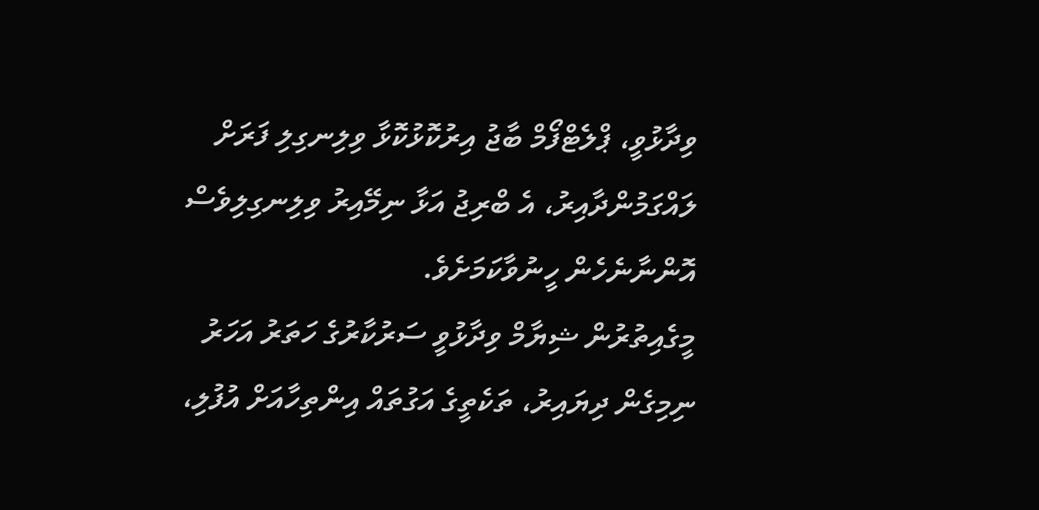ވިދާޅުވީ، ޕްލެޓްފޯމް ބާޖު އިރުކޮޅުކޮޅާ ވިލިނގިލި ފަރަށް ލައްގަމުންދާއިރު، އެ ބްރިޖު އަޅާ ނިމޭއިރު ވިލިނގިލިވެސް އޮންނާނެހެން ހީނުވާކަމަށެވެ.
މީގެއިތުރުން ޝިޔާމް ވިދާޅުވީ ސަރުކާރުގެ ހަތަރު އަހަރު ނިމިގެން ދިޔައިރު، ތަކެތީގެ އަގުތައް އިންތިހާއަށް އުފުލި،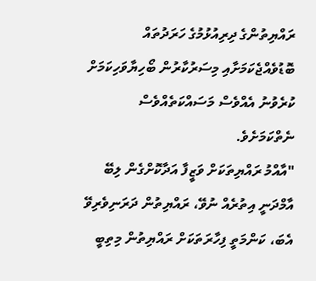ރައްޔިތުންގެ ދިރިއުޅުމުގެ ހަރަދުތައް ބޮޑުވެއްޖެކަމަށާއި މިސަރުކާރުން ބޯހިޔާވަހިކަމަށް ކުރެވުނު އެއްވެސް މަސައްކަތެއްވެސް ނެތްކަމަށެވެ.
"އާއްމު ރައްޔިތަކަށް ވަޒީފާ އަދާކޮށްގެން ލިބޭ އާމްދަނީ އިތުރެއް ނުވޭ، ރައްޔިތުން ދަރަނިވެރިވޭ އެބަ، ކަންމަތީ ފިހާރަތަކަށް ރައްޔިތުން މިތިބީ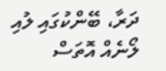ދަރާ، ބޭންކުގައި ލުއި ލޯނެއް އޮތަސް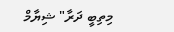މިތިބީ ދަރާ" ޝިޔާމް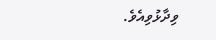ވިދާޅުވިއެވެ.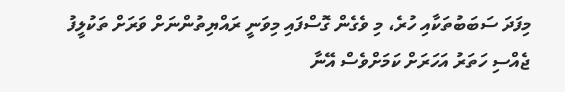މިފަދަ ސަބަބުތަކާއި ހުރެ، މި ވެގެން ގޮސްފައި މިވަނީ ރައްޔިތުންނަށް ވަރަށް ތަކުލީފު ޖެއްސި ހަތަރު އަހަރަށް ކަމަށްވެސް އޭނާ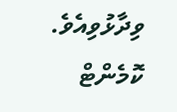ވިދާޅުވިއެވެ.
ކޮމެންޓް